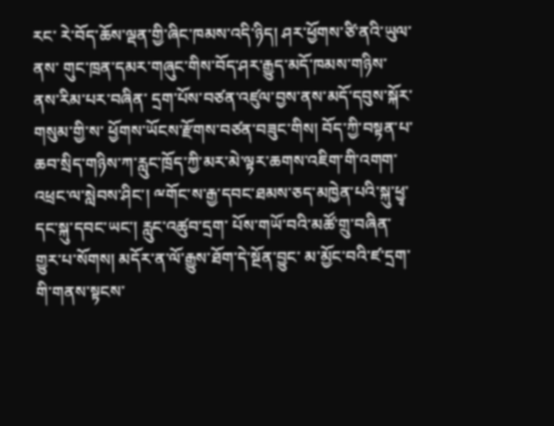རང་ རེ་བོད་ཆོས་ལྡན་གྱི་ཞིང་ཁམས་འདི་ཉིད། ཤར་ཕྱོགས་ཙི་ནའི་ཡུལ་ནས་ གུང་ཁྲན་དམར་གཞུང་གིས་བོད་ཤར་རྒྱུད་མདོ་ཁམས་གཉིས་ནས་རིམ་པར་བཞིན་ དྲག་པོས་བཙན་འཛུལ་བྱས་ནས་མདོ་དབུས་སྐོར་གསུམ་གྱི་ས་ ཕྱོགས་ཡོངས་རྫོགས་བཙན་བཟུང་གིས། བོད་ཀྱི་བསྟན་པ་ཆབ་སྲིད་གཉིས་ཀ་རླུང་ཁྲོད་ཀྱི་མར་མེ་ལྟར་ཆགས་འཇིག་གི་འགག་ འཕྲང་ལ་སླེབས་ཤིང་། ྋགོང་ས་རྒྱ་དབང་ཐམས་ཅད་མཁྱེན་པའི་སྐུ་ཕྱྭ་དང་སྐུ་དབང་ཡང་། རླུང་འཚུབ་དྲག་ པོས་གཡོ་བའི་མཚོ་གྲུ་བཞིན་གྱུར་པ་སོགས། མདོར་ན་ལོ་རྒྱུས་ཐོག་དེ་སྔོན་བྱུང་ མ་མྱོང་བའི་ཛ་དྲག་གི་གནས་སྟངས་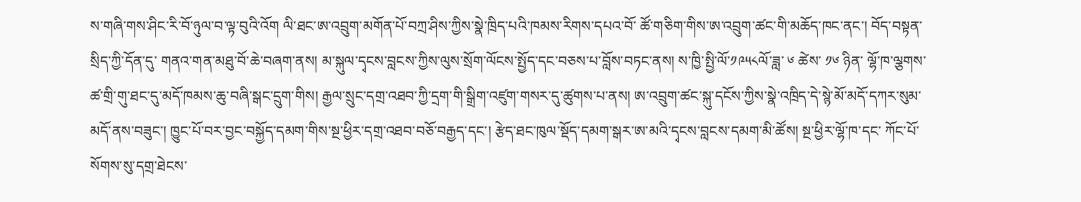ས་གཞི་གས་ཤིང་རི་བོ་ཉུལ་བ་ལྟ་བུའི་འོག ལི་ཐང་ཨ་འབྲུག་མགོན་པོ་བཀྲ་ཤིས་ཀྱིས་སྣེ་ཁྲིད་པའི་ཁམས་རིགས་དཔའ་བོ་ ཚོ་གཅིག་གིས་ཨ་འབྲུག་ཚང་གི་མཆོད་ཁང་ནང་། བོད་བསྟན་སྲིད་ཀྱི་དོན་དུ་ གནའ་གན་མཐུ་བོ་ཆེ་བཞག་ནས། མ་སྐུལ་དྭངས་བླངས་ཀྱིས་ལུས་སྲོག་ལོངས་སྤྱོད་དང་བཅས་པ་བློས་བཏང་ནས། ས་ཁྱི་སྤྱི་ལོ་༡༩༥༨ལོ་ཟླ་ ༦ ཚེས་ ༡༦ ཉིན་ ལྷོ་ཁ་ལྕགས་ཚ་གྲི་གུ་ཐང་དུ་མདོ་ཁམས་ཆུ་བཞི་སྒང་དྲུག་གིས། རྒྱལ་སྲུང་དགྲ་འཐབ་ཀྱི་དྲག་གི་སྒྲིག་འཛུག་གསར་དུ་ཚུགས་པ་ནས། ཨ་འབྲུག་ཚང་སྐུ་དངོས་ཀྱིས་སྣེ་འཁྲིད་དེ་སྙེ་མོ་མདོ་དཀར་སུམ་མདོ་ནས་བཟུང་། ཁྱུང་པོ་བར་བྱང་བསྐྱོད་དམག་གིས་སྔ་ཕྱིར་དགྲ་འཐབ་བཅོ་བརྒྱད་དང་། རྩེད་ཐང་ཁུལ་སྡོད་དམག་སྒར་ཨ་མའི་དྭངས་བླངས་དམག་མི་ཚོས། སྔ་ཕྱིར་ལྷོ་ཁ་དང་ ཀོང་པོ་སོགས་སུ་དགྲ་ཐེངས་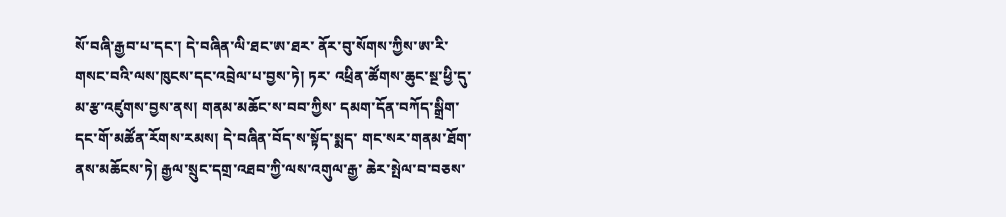སོ་བཞི་རྒྱབ་པ་དང་། དེ་བཞིན་ལི་ཐང་ཨ་ཐར་ ནོར་བུ་སོགས་ཀྱིས་ཨ་རི་གསང་བའི་ལས་ཁུངས་དང་འབྲེལ་པ་བྱས་ཏེ། ཏར་ འཕྲིན་ཚོགས་ཆུང་སྔ་ཕྱི་དུ་མ་རྩ་འཛུགས་བྱས་ནས། གནམ་མཆོང་ས་བབ་ཀྱིས་ དམག་དོན་བཀོད་སྒྲིག་དང་གོ་མཚོན་རོགས་རམས། དེ་བཞིན་བོད་ས་སྟོད་སྨད་ གང་སར་གནམ་ཐོག་ནས་མཆོངས་ཏེ། རྒྱལ་སྲུང་དགྲ་འཐབ་ཀྱི་ལས་འགུལ་རྒྱ་ ཆེར་སྤེལ་བ་བཅས་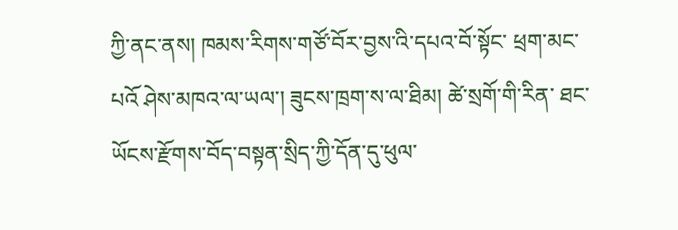ཀྱི་ནང་ནས། ཁམས་རིགས་གཙོ་བོར་བྱས་འི་དཔའ་བོ་སྟོང་ ཕྲག་མང་པའོ ཤེས་མཁའ་ལ་ཡལ་། ཟུངས་ཁྲག་ས་ལ་ཐིམ། ཚེ་སྲགོ་གི་རིན་ ཐང་ཡོངས་རྫོགས་བོད་བསྟན་སྲིད་ཀྱི་དོན་དུ་ཕུལ་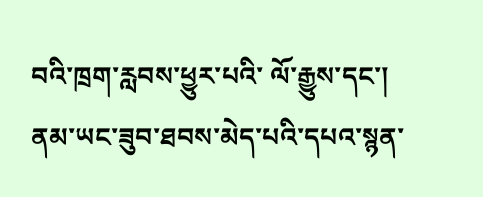བའི་ཁྲག་རླབས་ཕྱུར་པའི་ ལོ་རྒྱུས་དང་། ནམ་ཡང་ཟུབ་ཐབས་མེད་པའི་དཔའ་སྙན་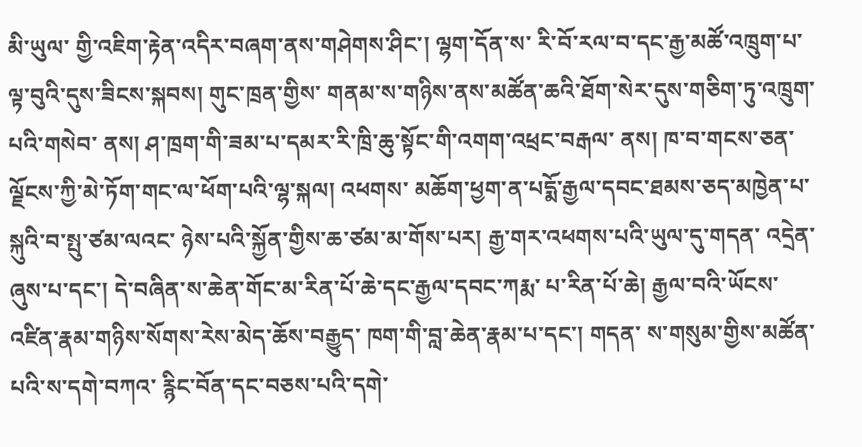མི་ཡུལ་ གྱི་འཇིག་རྟེན་འདིར་བཞག་ནས་གཤེགས་ཤིང་། ལྷག་དོན་ས་ རི་བོ་རལ་བ་དང་རྒྱ་མཚོ་འཁྲུག་པ་ལྟ་བུའི་དུས་ཟིངས་སྐབས། གུང་ཁྲན་གྱིས་ གནམ་ས་གཉིས་ནས་མཚོན་ཆའི་ཐོག་སེར་དུས་གཅིག་ཏུ་འཁྲུག་པའི་གསེབ་ ནས། ཤ་ཁྲག་གི་ཟམ་པ་དམར་རི་ཁྲི་ཆུ་སྟོང་གི་འགག་འཕྲང་བརྒལ་ ནས། ཁ་བ་གངས་ཅན་ལྗོངས་ཀྱི་མེ་ཏོག་གང་ལ་ཕོག་པའི་ལྷ་སྐལ། འཕགས་ མཆོག་ཕྱག་ན་པདྨོ་རྒྱལ་དབང་ཐམས་ཅད་མཁྱེན་པ་སྐུའི་བ་སྤུ་ཙམ་ལའང་ ཉེས་པའི་སྐྱོན་གྱིས་ཆ་ཙམ་མ་གོས་པར། རྒྱ་གར་འཕགས་པའི་ཡུལ་དུ་གདན་ འདྲེན་ཞུས་པ་དང་། དེ་བཞིན་ས་ཆེན་གོང་མ་རིན་པོ་ཆེ་དང་རྒྱལ་དབང་ཀརྨ་ པ་རིན་པོ་ཆེ། རྒྱལ་བའི་ཡོངས་འཛིན་རྣམ་གཉིས་སོགས་རེས་མེད་ཆོས་བརྒྱུད་ ཁག་གི་བླ་ཆེན་རྣམ་པ་དང་། གདན་ ས་གསུམ་གྱིས་མཚོན་པའི་ས་དགེ་བཀའ་ རྙིང་བོན་དང་བཅས་པའི་དགེ་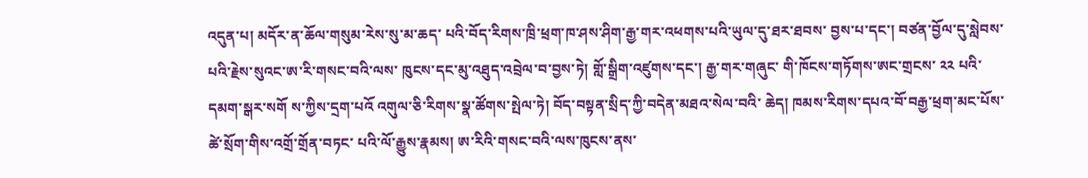འདུན་པ། མདོར་ན་ཆོལ་གསུམ་རེས་སུ་མ་ཆད་ པའི་བོད་རིགས་ཁྲི་ཕྲག་ཁ་ཤས་ཤིག་རྒྱ་གར་འཕགས་པའི་ཡུལ་དུ་ཐར་ཐབས་ བྱས་པ་དང་། བཙན་བྱོལ་དུ་སླེབས་པའི་རྗེས་སུའང་ཨ་རི་གསང་བའི་ལས་ ཁུངས་དང་མུ་འཐུད་འབྲེལ་བ་བྱས་ཏེ། གློ་སྒྲིག་འཛུགས་དང་། རྒྱ་གར་གཞུང་ གི་ཁོངས་གཏོགས་ཨང་གྲངས་ ༢༢ པའི་དམག་སྒར་སགོ ས་ཀྱིས་དྲག་པའོ འགུལ་ཅི་རིགས་སྣ་ཚོགས་སྤེལ་ཏེ། བོད་བསྟན་སྲིད་ཀྱི་བདེན་མཐའ་སེལ་བའི་ ཆེད། ཁམས་རིགས་དཔའ་བོ་བརྒྱ་ཕྲག་མང་པོས་ཚེ་སྲོག་གིས་འགྲོ་གྲོན་བཏང་ པའི་ལོ་རྒྱུས་རྣམས། ཨ་རིའི་གསང་བའི་ལས་ཁུངས་ནས་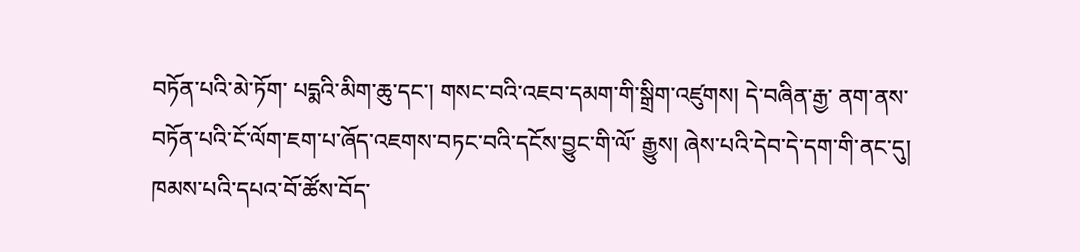བཏོན་པའི་མེ་ཏོག་ པདྨའི་མིག་ཆུ་དང་། གསང་བའི་འཇབ་དམག་གི་སྒྲིག་འཛུགས། དེ་བཞིན་རྒྱ་ ནག་ནས་བཏོན་པའི་ངོ་ལོག་ཇག་པ་ཞོད་འཇགས་བཏང་བའི་དངོས་བྱུང་གི་ལོ་ རྒྱུས། ཞེས་པའི་དེབ་དེ་དག་གི་ནང་དུ། ཁམས་པའི་དཔའ་བོ་ཚོས་བོད་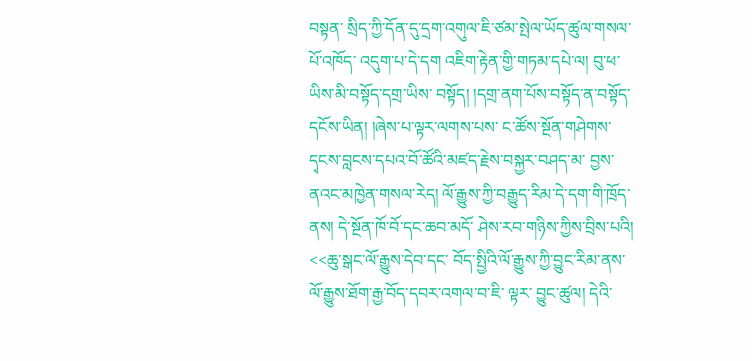བསྟན་ སྲིད་ཀྱི་དོན་དུ་དྲག་འགུལ་ཇི་ཙམ་སྤེལ་ཡོད་ཚུལ་གསལ་པོ་འཁོད་ འདུག་པ་དེ་དག འཇིག་རྟེན་གྱི་གཏམ་དཔེ་ལ། བུ་ཕ་ཡིས་མི་བསྟོད་དགྲ་ཡིས་ བསྟོད། །དགྲ་ནག་པོས་བསྟོད་ན་བསྟོད་དངོས་ཡིན། །ཞེས་པ་ལྟར་ལགས་པས་ ང་ཚོས་སྔོན་གཤེགས་དྭངས་བླངས་དཔའ་བོ་ཚོའི་མཛད་རྗེས་བསྐྱར་བཤད་མ་ བྱས་ནའང་མཁྱེན་གསལ་རེད། ལོ་རྒྱུས་ཀྱི་བརྒྱུད་རིམ་དེ་དག་གི་ཁྲོད་ནས། དེ་སྔོན་ཁོ་བོ་དང་ཆབ་མདོ་ ཤེས་རབ་གཉིས་ཀྱིས་བྲིས་པའི། <<ཆུ་སྒང་ལོ་རྒྱུས་དེབ་དང་ བོད་སྤྱིའི་ལོ་རྒྱུས་ཀྱི་བྱུང་རིམ་ནས་ལོ་རྒྱུས་ཐོག་རྒྱ་བོད་དབར་འགལ་བ་ཇི་ ལྟར་ བྱུང་ཚུལ། དེའི་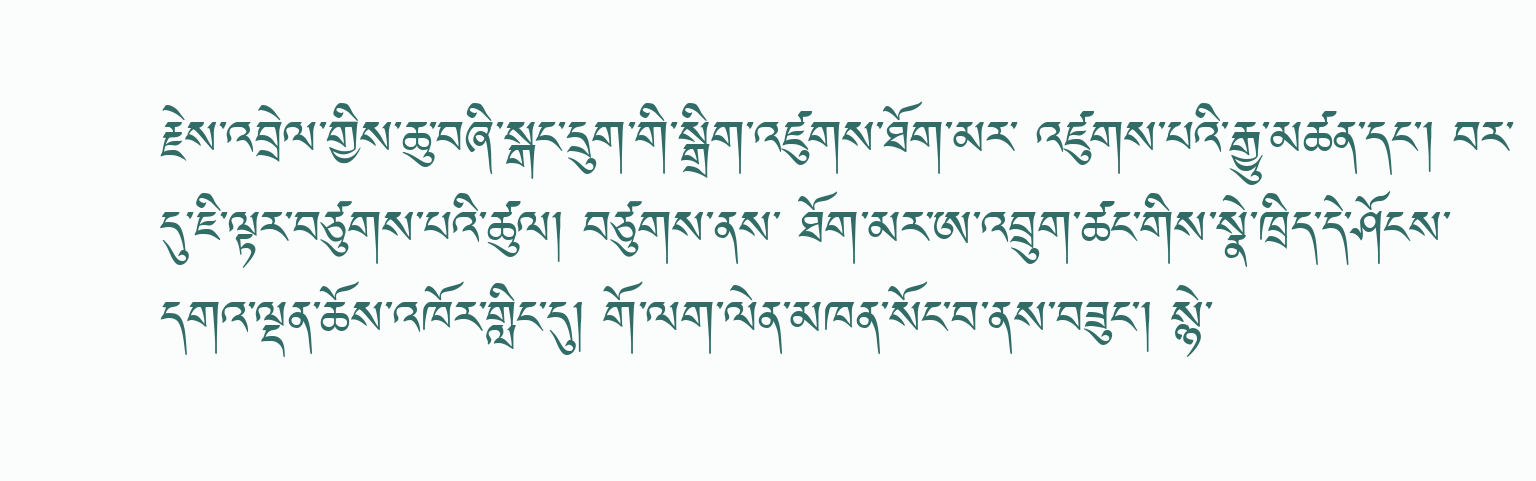རྗེས་འབྲེལ་གྱིས་ཆུ་བཞི་སྒང་དྲུག་གི་སྒྲིག་འཛུགས་ཐོག་མར་ འཛུགས་པའི་རྒྱུ་མཚན་དང་། བར་དུ་ཇི་ལྟར་བཙུགས་པའི་ཚུལ། བཙུགས་ནས་ ཐོག་མར་ཨ་འབྲུག་ཚང་གིས་སྣེ་ཁྲིད་དེ་ཤོངས་དགའ་ལྡན་ཆོས་འཁོར་གླིང་དུ། གོ་ལག་ལེན་མཁན་སོང་བ་ནས་བཟུང་། སྙེ་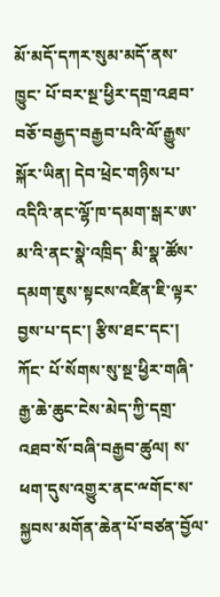མོ་མདོ་དཀར་སུམ་མདོ་ནས་ཁྱུང་ པོ་བར་སྔ་ཕྱིར་དགྲ་འཐབ་བཅོ་བརྒྱད་བརྒྱབ་པའི་ལོ་རྒྱུས་སྐོར་ཡིན། དེབ་ཕྲེང་གཉིས་པ་འདིའི་ནང་ལྷོ་ཁ་དམག་སྒར་ཨ་མ་འི་ནང་སྣེ་འཁྲིད་ མི་སྣ་ཚོས་དམག་ཇུས་སྟངས་འཛིན་ཇི་ལྟར་བྱས་པ་དང་། རྩིས་ཐང་དང་། ཀོང་ པོ་སོགས་སུ་སྔ་ཕྱིར་གཞི་རྒྱ་ཆེ་ཆུང་ངེས་མེད་ཀྱི་དགྲ་འཐབ་སོ་བཞི་བརྒྱབ་ཚུལ། ས་ཕག་དུས་འགྱུར་ནང་ྋགོང་ས་སྐྱབས་མགོན་ཆེན་པོ་བཙན་བྱོལ་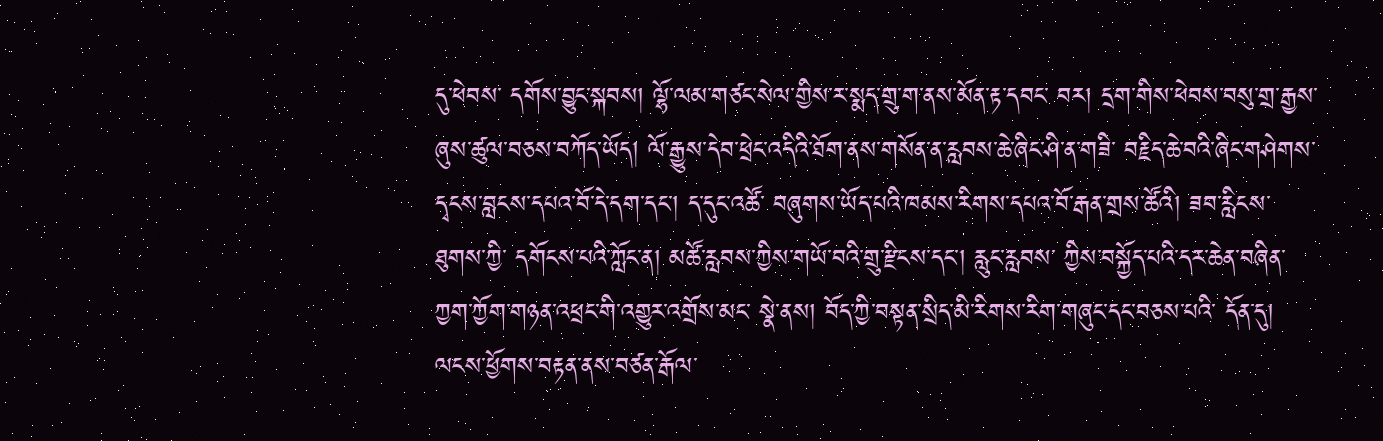དུ་ཕེབས་ དགོས་བྱུང་སྐབས། ལྷོ་ལམ་གཙང་སེལ་གྱིས་ར་སྨད་གྲུ་ག་ནས་མོན་རྟ་དབང་ བར། དྲག་གིས་ཕེབས་བསུ་གྲ་རྒྱས་ཞུས་ཚུལ་བཅས་བཀོད་ཡོད། ལོ་རྒྱུས་དེབ་ཕྲེང་འདིའི་ཐོག་ནས་གསོན་ན་རླབས་ཆེ་ཞིང་ཤི་ན་གཟི་ བརྗིད་ཆེ་བའི་ཞིང་གཤེགས་དྭངས་བླངས་དཔའ་བོ་དེ་དག་དང་། ད་དུང་འཚོ་ བཞུགས་ཡོད་པའི་ཁམས་རིགས་དཔའ་བོ་རྒན་གྲས་ཚོའི། ཟབ་རླིངས་ཐུགས་ཀྱི་ དགོངས་པའི་ཀློང་ན། མཚོ་རླབས་ཀྱིས་གཡོ་བའི་གྲུ་རྫིངས་དང་། རླུང་རླབས་ ཀྱིས་བསྐྱོད་པའི་དར་ཆེན་བཞིན་ཀྱག་ཀྱོག་གཉན་འཕྲང་གི་འགྱུར་འགྲོས་མང་ སྣེ་ནས། བོད་ཀྱི་བསྟན་སྲིད་མི་རིགས་རིག་གཞུང་དང་བཅས་པའི་ དོན་དུ། ལངས་ཕྱོགས་བརྟན་ནས་བཙན་རྒོལ་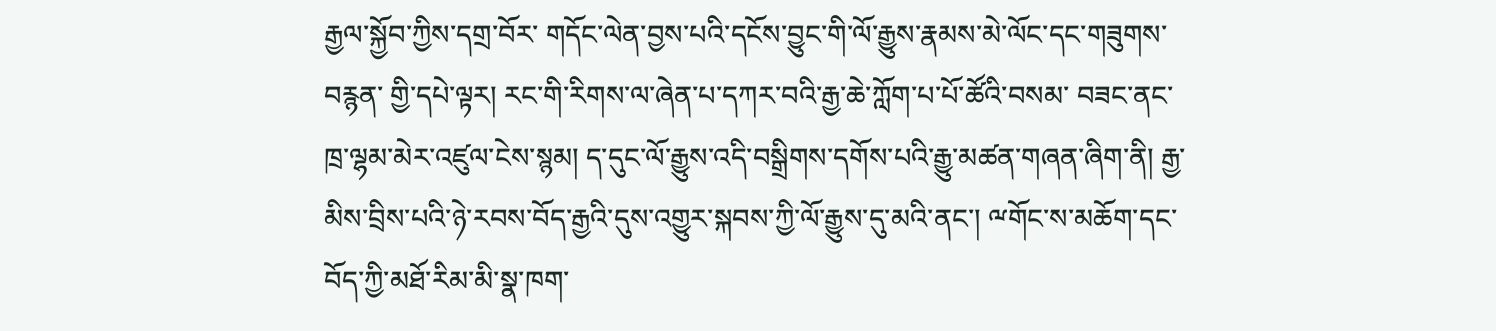རྒྱལ་སྐྱོབ་ཀྱིས་དགྲ་བོར་ གདོང་ལེན་བྱས་པའི་དངོས་བྱུང་གི་ལོ་རྒྱུས་རྣམས་མེ་ལོང་དང་གཟུགས་བརྙན་ གྱི་དཔེ་ལྟར། རང་གི་རིགས་ལ་ཞེན་པ་དཀར་བའི་རྒྱ་ཆེ་ཀློག་པ་པོ་ཚོའི་བསམ་ བཟང་ནང་ཁྲ་ལྷམ་མེར་འཛུལ་ངེས་སྙམ། ད་དུང་ལོ་རྒྱུས་འདི་བསྒྲིགས་དགོས་པའི་རྒྱུ་མཚན་གཞན་ཞིག་ནི། རྒྱ་ མིས་བྲིས་པའི་ཉེ་རབས་བོད་རྒྱའི་དུས་འགྱུར་སྐབས་ཀྱི་ལོ་རྒྱུས་དུ་མའི་ནང་། ྋགོང་ས་མཆོག་དང་བོད་ཀྱི་མཐོ་རིམ་མི་སྣ་ཁག་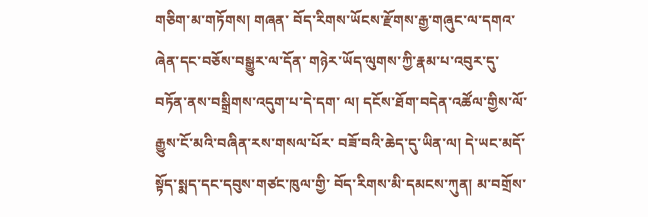གཅིག་མ་གཏོགས། གཞན་ བོད་རིགས་ཡོངས་རྫོགས་རྒྱ་གཞུང་ལ་དགའ་ཞེན་དང་བཅོས་བསྒྱུར་ལ་དོན་ གཉེར་ཡོད་ལུགས་ཀྱི་རྣམ་པ་འབུར་དུ་བཏོན་ནས་བསྒྲིགས་འདུག་པ་དེ་དག་ ལ། དངོས་ཐོག་བདེན་འཚོལ་གྱིས་ལོ་རྒྱུས་ངོ་མའི་བཞིན་རས་གསལ་པོར་ བཟོ་བའི་ཆེད་དུ་ཡིན་ལ། དེ་ཡང་མདོ་སྟོད་སྨད་དང་དབུས་གཙང་ཁུལ་གྱི་ བོད་རིགས་མི་དམངས་ཀུན། མ་བགྲོས་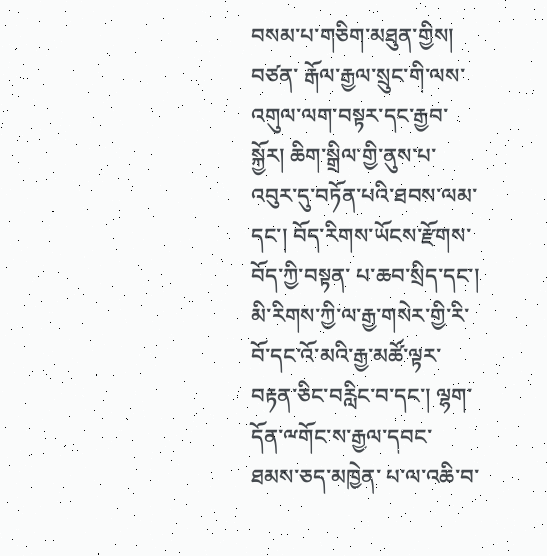བསམ་པ་གཅིག་མཐུན་གྱིས། བཙན་ རྒོལ་རྒྱལ་སྲུང་གི་ལས་འགུལ་ལག་བསྟར་དང་རྒྱབ་སྐྱོར། ཆིག་སྒྲིལ་གྱི་ནུས་པ་ འབུར་དུ་བཏོན་པའི་ཐབས་ལམ་དང་། བོད་རིགས་ཡོངས་རྫོགས་བོད་ཀྱི་བསྟན་ པ་ཆབ་སྲིད་དང་། མི་རིགས་ཀྱི་ལ་རྒྱ་གསེར་གྱི་རི་བོ་དང་འོ་མའི་རྒྱ་མཚོ་ལྟར་ བརྟན་ཅིང་བརླིང་བ་དང་། ལྷག་དོན་ྋགོང་ས་རྒྱལ་དབང་ཐམས་ཅད་མཁྱེན་ པ་ལ་འཆི་བ་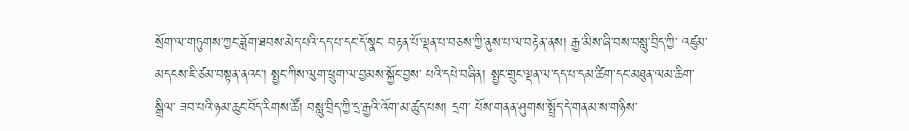སྲོག་ལ་གཏུགས་ཀྱང་ཟློག་ཐབས་མེད་པའི་དད་པ་དང་དོ་སྣང་ བརྟན་པོ་ལྡན་པ་བཅས་ཀྱི་ནུས་པ་ལ་བརྟེན་ནས། རྒྱ་མིས་ཞི་བས་བསླུ་བྲིད་ཀྱི་ འཛུམ་མདངས་ཇི་ཙམ་བསྟན་ནའང་། སྤྱང་ཀིས་ལུག་ཕྲུག་ལ་བྱམས་སྐྱོང་བྱས་ པའི་དཔེ་བཞིན། སྤྱང་གྲུང་ལྡན་ལ་དད་པ་དམ་ཚིག་དང་མཐུན་ལམ་ཆིག་སྒྲིལ་ ཟབ་པའི་ཉམ་ཆུང་བོད་རིགས་ཚོ། བསླུ་བྲིད་ཀྱི་དྲ་རྒྱའི་འོག་མ་ཚུད་པས། དྲག་ པོས་གནན་ཤུགས་སྤྲོད་དེ་གནམ་ས་གཉིས་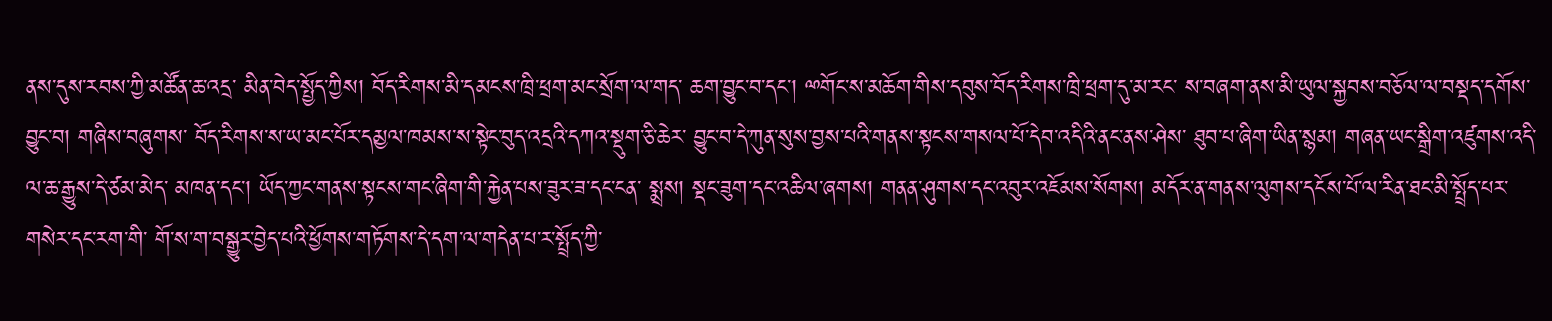ནས་དུས་རབས་ཀྱི་མཚོན་ཆ་འདྲ་ མིན་བེད་སྤྱོད་ཀྱིས། བོད་རིགས་མི་དམངས་ཁྲི་ཕྲག་མང་སྲོག་ལ་གད་ ཆག་བྱུང་བ་དང་། ྋགོང་ས་མཆོག་གིས་དབུས་བོད་རིགས་ཁྲི་ཕྲག་དུ་མ་རང་ ས་བཞག་ནས་མི་ཡུལ་སྐྱབས་བཅོལ་ལ་བསྡད་དགོས་བྱུང་བ། གཞིས་བཞུགས་ བོད་རིགས་ས་ཡ་མང་པོར་དམྱལ་ཁམས་ས་སྟེང་བུད་འདྲའི་དཀའ་སྡུག་ཅི་ཆེར་ བྱུང་བ་དེ་ཀུན་སུས་བྱས་པའི་གནས་སྟངས་གསལ་པོ་དེབ་འདིའི་ནང་ནས་ཤེས་ ཐུབ་པ་ཞིག་ཡིན་སྙམ། གཞན་ཡང་སྒྲིག་འཛུགས་འདི་ལ་ཆ་རྒྱུས་དེ་ཙམ་མེད་ མཁན་དང་། ཡོད་ཀྱང་གནས་སྟངས་གང་ཞིག་གི་རྐྱེན་པས་ཟུར་ཟ་དང་ངན་ སྨྲས། སྡང་ཟུག་དང་འཆིལ་ཞགས། གནན་ཤུགས་དང་འབུར་འཇོམས་སོགས། མདོར་ན་གནས་ལུགས་དངོས་པོ་ལ་རིན་ཐང་མི་སྤྲོད་པར་གསེར་དང་རག་གི་ གོ་ས་ག་བསྒྱུར་བྱེད་པའི་ཕྱོགས་གཏོགས་དེ་དག་ལ་གདེན་པ་ར་སྤྲོད་ཀྱི་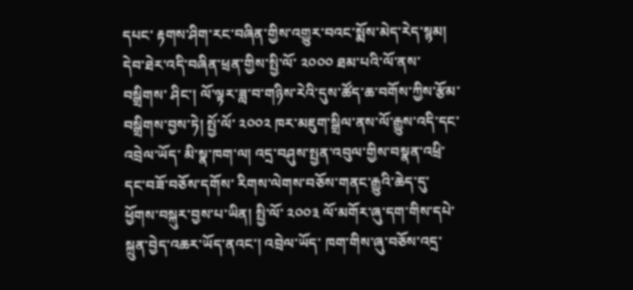དཔང་ རྟགས་ཤིག་རང་བཞིན་གྱིས་འགྱུར་བའང་སྨོས་མེད་རེད་སྙམ། དེབ་ཐེར་འདི་བཞིན་ཕྲན་གྱིས་སྤྱི་ལོ་ ༢༠༠༠ ཐམ་པའི་ལོ་ནས་བསྒྲིགས་ ཤིང་། ལོ་ལྟར་ཟླ་བ་གཉིས་རེའི་དུས་ཚོད་ཆ་བགོས་ཀྱིས་རྩོམ་བསྒྲིགས་བྱས་ཏེ། སྤྱོ་ལོ་ ༢༠༠༢ ཁར་མཇུག་སྒྲིལ་ནས་ལོ་རྒྱུས་འདི་དང་འབྲེལ་ཡོད་ མི་སྣ་ཁག་ལ། འདྲ་བཤུས་སྤྱན་འབུལ་གྱིས་བསྣན་འཕྲི་དང་བཟོ་བཅོས་དགོས་ རིགས་ལེགས་བཅོས་གནང་རྒྱུའི་ཆེད་དུ་ཕྱོགས་བསྐུར་བྱས་པ་ཡིན། སྤྱི་ལོ་ ༢༠༠༣ ལོ་མགོར་ཞུ་དག་གིས་དཔེ་སྐྲུན་བྱེད་འཆར་ཡོད་ནའང་། འབྲེལ་ཡོད་ ཁག་གིས་ཞུ་བཅོས་འདྲ་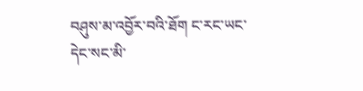བཤུས་མ་འབྱོར་བའི་ཐོག ང་རང་ཡང་དེང་སང་མི་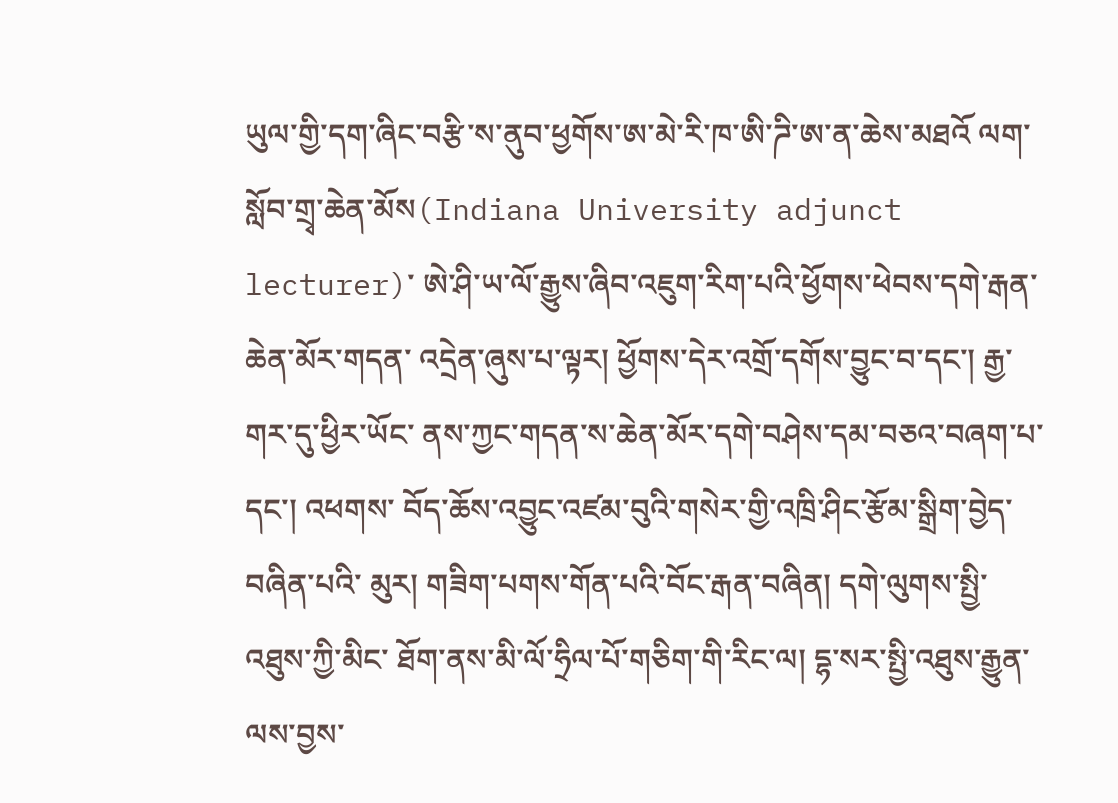ཡུལ་གྱི་དག་ཞིང་བརྩི་ས་ནུབ་ཕྱགོས་ཨ་མེ་རི་ཁ་ཨི་ཌི་ཨ་ན་ཆེས་མཐའོ ལག་སློབ་གྲྭ་ཆེན་མོས(Indiana University adjunct lecturer)་ ཨེ་ཤི་ཡ་ལོ་རྒྱུས་ཞིབ་འཇུག་རིག་པའི་ཕྱོགས་ཕེབས་དགེ་རྒན་ཆེན་མོར་གདན་ འདྲེན་ཞུས་པ་ལྟར། ཕྱོགས་དེར་འགྲོ་དགོས་བྱུང་བ་དང་། རྒྱ་གར་དུ་ཕྱིར་ཡོང་ ནས་ཀྱང་གདན་ས་ཆེན་མོར་དགེ་བཤེས་དམ་བཅའ་བཞག་པ་དང་། འཕགས་ བོད་ཆོས་འབྱུང་འཛམ་བུའི་གསེར་གྱི་འཁྲི་ཤིང་རྩོམ་སྒྲིག་བྱེད་བཞིན་པའི་ མུར། གཟིག་པགས་གོན་པའི་བོང་རྒན་བཞིན། དགེ་ལུགས་སྤྱི་འཐུས་ཀྱི་མིང་ ཐོག་ནས་མི་ལོ་ཧྲིལ་པོ་གཅིག་གི་རིང་ལ། དྷ་སར་སྤྱི་འཐུས་རྒྱུན་ལས་བྱས་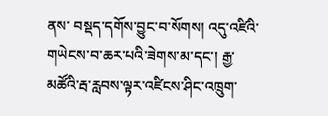ནས་ བསྡད་དགོས་བྱུང་བ་སོགས། འདུ་འཛིའི་གཡེངས་བ་ཆར་པའི་ཟེགས་མ་དང་། རྒྱ་མཚོའི་རྦ་རླབས་ལྟར་འཛིངས་ཤིང་འཁྲུག་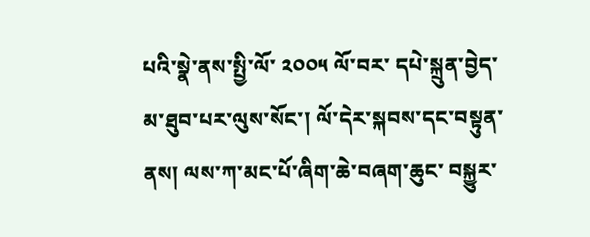པའི་སྣེ་ནས་སྤྱི་ལོ་ ༢༠༠༥ ལོ་བར་ དཔེ་སྐྲུན་བྱེད་མ་ཐུབ་པར་ལུས་སོང་། ལོ་དེར་སྐབས་དང་བསྟུན་ནས། ལས་ཀ་མང་པོ་ཞིག་ཆེ་བཞག་ཆུང་ བསྐྱུར་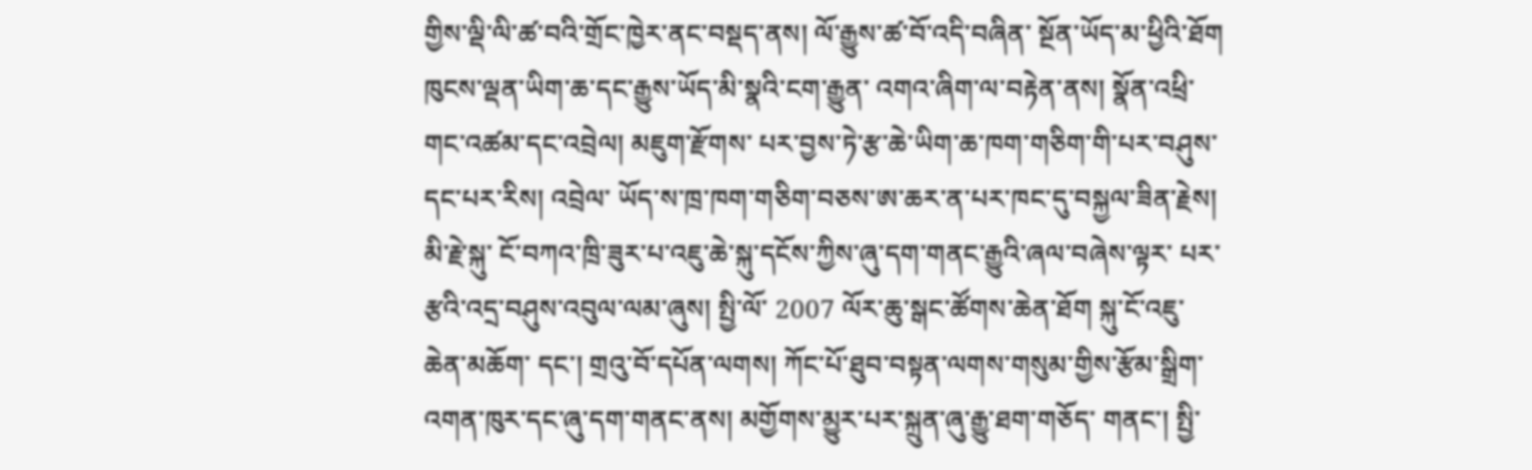གྱིས་ལྡི་ལི་ཚ་བའི་གྲོང་ཁྱེར་ནང་བསྡད་ནས། ལོ་རྒྱུས་ཚ་བོ་འདི་བཞིན་ སྔོན་ཡོད་མ་ཕྱིའི་ཐོག ཁུངས་ལྡན་ཡིག་ཆ་དང་རྒྱུས་ཡོད་མི་སྣའི་ངག་རྒྱུན་ འགའ་ཞིག་ལ་བརྟེན་ནས། སྣོན་འཕྲི་གང་འཚམ་དང་འབྲེལ། མཇུག་རྫོགས་ པར་བྱས་ཏེ་རྩ་ཆེ་ཡིག་ཆ་ཁག་གཅིག་གི་པར་བཤུས་དང་པར་རིས། འབྲེལ་ ཡོད་ས་ཁྲ་ཁག་གཅིག་བཅས་ཨ་ཆར་ན་པར་ཁང་དུ་བསྐྱལ་ཟིན་རྗེས། མི་རྗེ་སྐུ་ ངོ་བཀའ་ཁྲི་ཟུར་པ་འཇུ་ཆེ་སྐུ་དངོས་ཀྱིས་ཞུ་དག་གནང་རྒྱུའི་ཞལ་བཞེས་ལྟར་ པར་རྩའི་འདྲ་བཤུས་འབུལ་ལམ་ཞུས། སྤྱི་ལོ་ 2007 ལོར་ཆུ་སྒང་ཚོགས་ཆེན་ཐོག སྐུ་ངོ་འཇུ་ཆེན་མཆོག་ དང་། གྲའུ་བོ་དཔོན་ལགས། ཀོང་པོ་ཐུབ་བསྟན་ལགས་གསུམ་གྱིས་རྩོམ་སྒྲིག་ འགན་ཁུར་དང་ཞུ་དག་གནང་ནས། མགྱོགས་མྱུར་པར་སྐྲུན་ཞུ་རྒྱུ་ཐག་གཅོད་ གནང་། སྤྱི་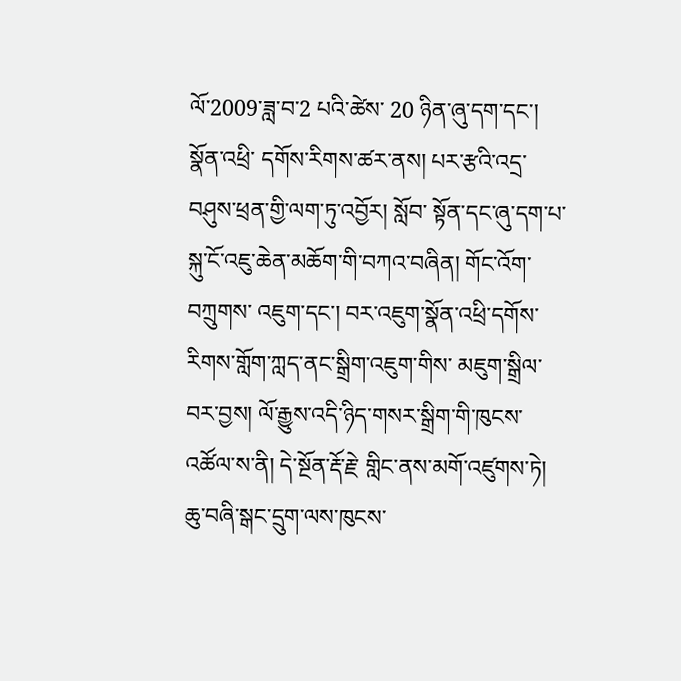ལོ་2009་ཟླ་བ་2 པའི་ཚེས་ 20 ཉིན་ཞུ་དག་དང་། སྣོན་འཕྲི་ དགོས་རིགས་ཚར་ནས། པར་རྩའི་འདྲ་བཤུས་ཕྲན་གྱི་ལག་ཏུ་འབྱོར། སློབ་ སྟོན་དང་ཞུ་དག་པ་སྐུ་ངོ་འཇུ་ཆེན་མཆོག་གི་བཀའ་བཞིན། གོང་འོག་བཀྲུགས་ འཇུག་དང་། བར་འཇུག་སྣོན་འཕྲི་དགོས་རིགས་གློག་ཀླད་ནང་སྒྲིག་འཇུག་གིས་ མཇུག་སྒྲིལ་བར་བྱས། ལོ་རྒྱུས་འདི་ཉིད་གསར་སྒྲིག་གི་ཁུངས་འཚོལ་ས་ནི། དེ་སྔོན་རྡོ་རྗེ་ གླིང་ནས་མགོ་འཛུགས་ཏེ། ཆུ་བཞི་སྒང་དྲུག་ལས་ཁུངས་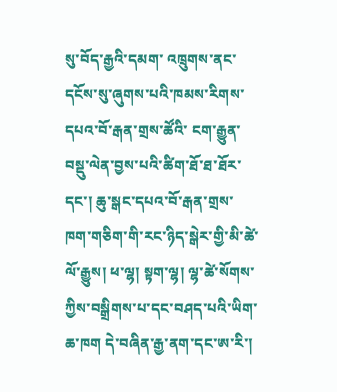སུ་བོད་རྒྱའི་དམག་ འཁྲུགས་ནང་དངོས་སུ་ཞུགས་པའི་ཁམས་རིགས་དཔའ་བོ་རྒན་གྲས་ཚོའི་ ངག་རྒྱུན་བསྡུ་ལེན་བྱས་པའི་ཚིག་ཐོ་ཐ་ཐོར་དང་། ཆུ་སྒང་དཔའ་བོ་རྒན་གྲས་ ཁག་གཅིག་གི་རང་ཉིད་སྒེར་གྱི་མི་ཚེ་ལོ་རྒྱུས། ཕ་ལྷ། སྟག་ལྷ། ལྷ་ཚེ་སོགས་ ཀྱིས་བསྒྲིགས་པ་དང་བཤད་པའི་ཡིག་ཆ་ཁག དེ་བཞིན་རྒྱ་ནག་དང་ཨ་རི་།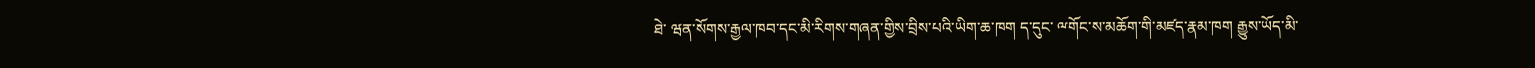ཐེ་ ཝན་སོགས་རྒྱལ་ཁབ་དང་མི་རིགས་གཞན་གྱིས་བྲིས་པའི་ཡིག་ཆ་ཁག ད་དུང་ ྋགོང་ས་མཆོག་གི་མཛད་རྣམ་ཁག རྒྱུས་ཡོད་མི་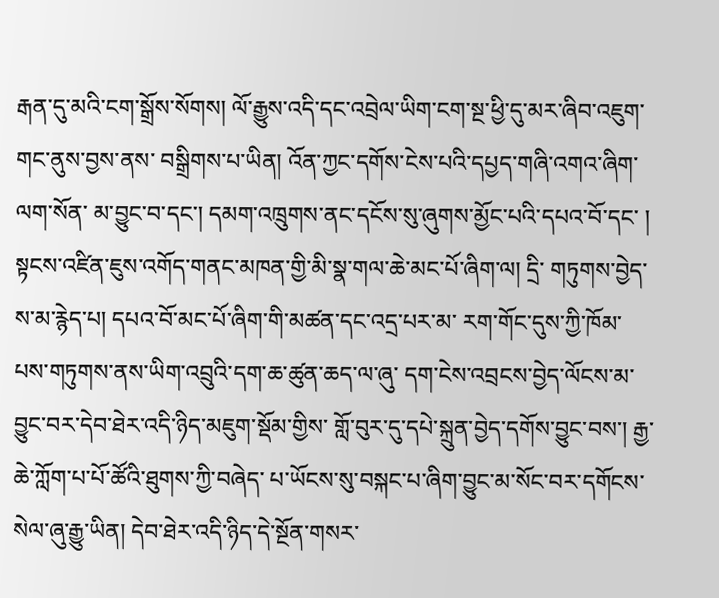རྒན་དུ་མའི་ངག་སྒྲོས་སོགས། ལོ་རྒྱུས་འདི་དང་འབྲེལ་ཡིག་ངག་སྔ་ཕྱི་དུ་མར་ཞིབ་འཇུག་གང་ནུས་བྱས་ནས་ བསྒྲིགས་པ་ཡིན། འོན་ཀྱང་དགོས་ངེས་པའི་དཔྱད་གཞི་འགའ་ཞིག་ལག་སོན་ མ་བྱུང་བ་དང་། དམག་འཁྲུགས་ནང་དངོས་སུ་ཞུགས་མྱོང་པའི་དཔའ་བོ་དང་ ། སྟངས་འཛིན་ཇུས་འགོད་གནང་མཁན་གྱི་མི་སྣ་གལ་ཆེ་མང་པོ་ཞིག་ལ། དྲི་ གཏུགས་བྱེད་ས་མ་རྙེད་པ། དཔའ་བོ་མང་པོ་ཞིག་གི་མཚན་དང་འདྲ་པར་མ་ རག་གོང་དུས་ཀྱི་ཁོམ་པས་གཏུགས་ནས་ཡིག་འབྲུའི་དག་ཆ་ཚུན་ཆད་ལ་ཞུ་ དག་ངེས་འབྲངས་བྱེད་ལོངས་མ་བྱུང་བར་དེབ་ཐེར་འདི་ཉིད་མཇུག་སྡོམ་གྱིས་ གློ་བུར་དུ་དཔེ་སྐྲུན་བྱེད་དགོས་བྱུང་བས་། རྒྱ་ཆེ་ཀློག་པ་པོ་ཚོའི་ཐུགས་ཀྱི་བཞེད་ པ་ཡོངས་སུ་བསྐང་པ་ཞིག་བྱུང་མ་སོང་བར་དགོངས་སེལ་ཞུ་རྒྱུ་ཡིན། དེབ་ཐེར་འདི་ཉིད་དེ་སྔོན་གསར་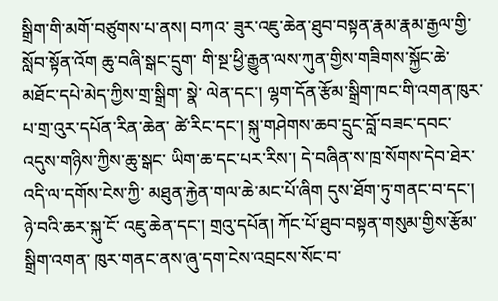སྒྲིག་གི་མགོ་བཙུགས་པ་ནས། བཀའ་ ཟུར་འཇུ་ཆེན་ཐུབ་བསྟན་རྣམ་རྣམ་རྒྱལ་གྱི་སློབ་སྟོན་འོག ཆུ་བཞི་སྒང་དྲུག་ གི་སྔ་ཕྱི་རྒྱུན་ལས་ཀུན་གྱིས་གཟིགས་སྐྱོང་ཆེ་མཐོང་དཔེ་མེད་ཀྱིས་གྲ་སྒྲིག་ སྣེ་ ལེན་དང་། ལྷག་དོན་རྩོམ་སྒྲིག་ཁང་གི་འགན་ཁུར་པ་གྲ་འུར་དཔོན་རིན་ཆེན་ ཚེ་རིང་དང་། སྐུ་གཤེགས་ཆབ་དྲུང་བློ་བཟང་དབང་འདུས་གཉིས་ཀྱིས་ཆུ་སྒང་ ཡིག་ཆ་དང་པར་རིས་། དེ་བཞིན་ས་ཁྲ་སོགས་དེབ་ཐེར་འདི་ལ་དགོས་ངེས་ཀྱི་ མཐུན་རྐྱེན་གལ་ཆེ་མང་པོ་ཞིག དུས་ཐོག་ཏུ་གནང་བ་དང་། ཉེ་བའི་ཆར་སྐུ་ངོ་ འཇུ་ཆེན་དང་། གྲའུ་དཔོན། ཀོང་པོ་ཐུབ་བསྟན་གསུམ་གྱིས་རྩོམ་སྒྲིག་འགན་ ཁུར་གནང་ནས་ཞུ་དག་ངེས་འབྲངས་སོང་བ་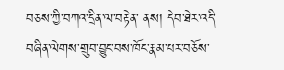བཅས་ཀྱི་བཀའ་དྲིན་ལ་བརྟེན་ ནས། དེབ་ཐེར་འདི་བཞིན་ལེགས་གྲུབ་བྱུང་བས་ཁོང་རྣམ་པར་བཅོས་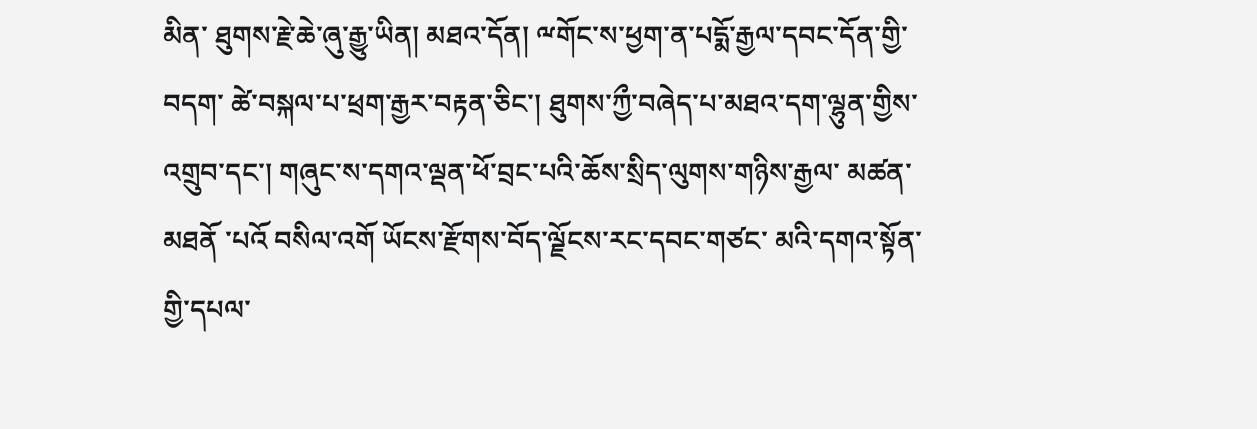མིན་ ཐུགས་རྗེ་ཆེ་ཞུ་རྒྱུ་ཡིན། མཐའ་དོན། ྋགོང་ས་ཕྱག་ན་པདྨོ་རྒྱལ་དབང་དོན་གྱི་ བདག་ ཚེ་བསྐལ་པ་ཕྲག་རྒྱར་བརྟན་ཅིང་། ཐུགས་ཀྱྀ་བཞེད་པ་མཐའ་དག་ལྷུན་གྱིས་ འགྲུབ་དང་། གཞུང་ས་དགའ་ལྡན་ཕོ་བྲང་པའི་ཆོས་སྲིད་ལུགས་གཉིས་རྒྱལ་ མཚན་མཐནོ ་པའོ བསིལ་འགོ ཡོངས་རྫོགས་བོད་ལྗོངས་རང་དབང་གཙང་ མའི་དགའ་སྟོན་གྱི་དཔལ་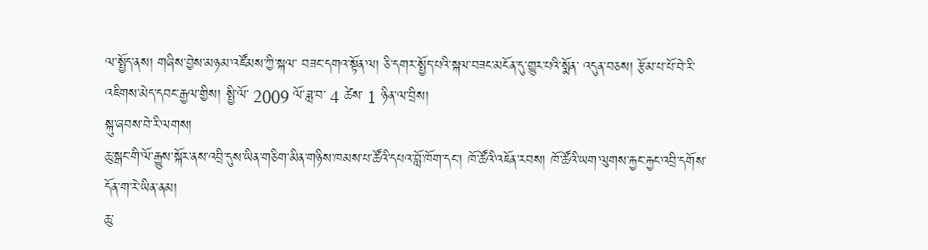ལ་སྤྱོད་ནས། གཞིས་བྱེས་མཉམ་འཛོམས་ཀྱི་སྐལ་ བཟང་དགའ་སྟོན་ལ། ཅི་དགར་སྤྱོད་པའི་སྐལ་བཟང་མངོན་དུ་གྱུར་པའི་སྨོན་ འདུན་བཅས། རྩོམ་པ་པོ་བེ་རི་འཇིགས་མེད་དབང་རྒྱལ་གྱིས། སྤྱི་ལོ་ 2009 ལོ་ཟླ་བ་ 4 ཚེས་ 1 ཉིན་ལ་བྲིས།
སྐུ་ཞབས་བེ་རི་ལགས།
ཆུ་སྒང་གི་ལོ་རྒྱུས་སྐོར་ནས་འབྲི་དུས་ཡིན་གཅིག་མིན་གཉིས་ཁམས་པ་ཚོའི་དཔའ་བློ་ཁོག་དང་། ཁོ་ཚོའི་འཇོན་རབས། ཁོ་ཚོའི་ཡག་ལུགས་རྐྱང་རྐྱང་འབྲི་དགོས་དོན་ག་རེ་ཡིན་ནམ།
ཆུ་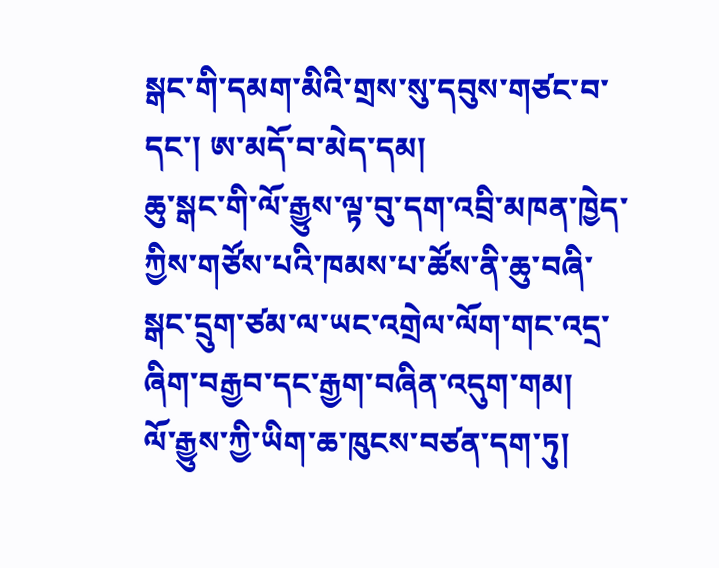སྒང་གི་དམག་མིའི་གྲས་སུ་དབུས་གཙང་བ་དང་། ཨ་མདོ་བ་མེད་དམ།
ཆུ་སྒང་གི་ལོ་རྒྱུས་ལྟ་བུ་དག་འབྲི་མཁན་ཁྱེད་ཀྱིས་གཙོས་པའི་ཁམས་པ་ཚོས་ནི་ཆུ་བཞི་སྒང་དྲུག་ཙམ་ལ་ཡང་འགྲེལ་ལོག་གང་འདྲ་ཞིག་བརྒྱབ་དང་རྒྱག་བཞིན་འདུག་གམ།
ལོ་རྒྱུས་ཀྱི་ཡིག་ཆ་ཁུངས་བཙན་དག་ཏུ།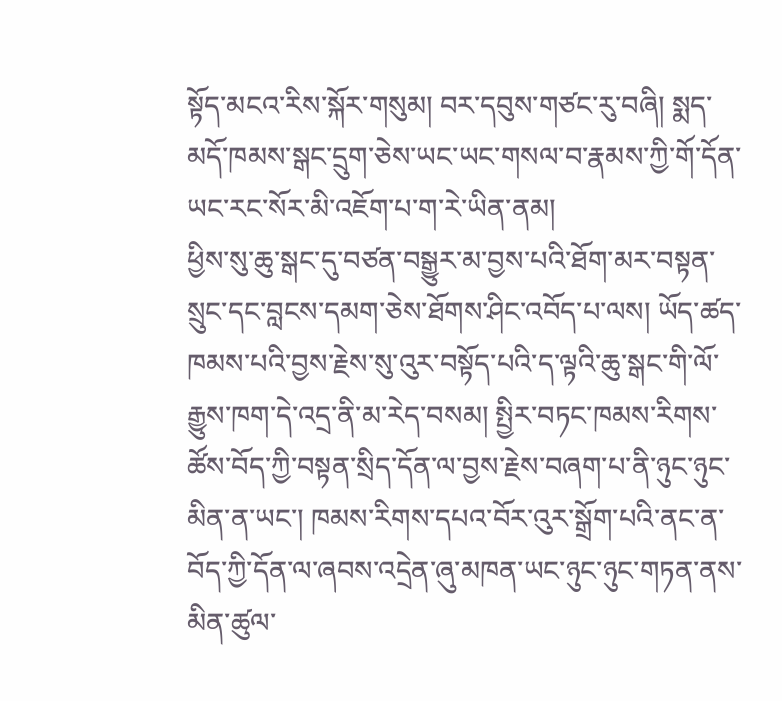སྟོད་མངའ་རིས་སྐོར་གསུམ། བར་དབུས་གཙང་རུ་བཞི། སྨད་མདོ་ཁམས་སྒང་དྲུག་ཅེས་ཡང་ཡང་གསལ་བ་རྣམས་ཀྱི་གོ་དོན་ཡང་རང་སོར་མི་འཇོག་པ་ག་རེ་ཡིན་ནམ།
ཕྱིས་སུ་ཆུ་སྒང་དུ་བཙན་བསྒྱུར་མ་བྱས་པའི་ཐོག་མར་བསྟན་སྲུང་དང་བླངས་དམག་ཅེས་ཐོགས་ཤིང་འབོད་པ་ལས། ཡོད་ཚད་ཁམས་པའི་བྱས་རྗེས་སུ་འུར་བསྟོད་པའི་ད་ལྟའི་ཆུ་སྒང་གི་ལོ་རྒྱུས་ཁག་དེ་འདྲ་ནི་མ་རེད་བསམ། སྤྱིར་བཏང་ཁམས་རིགས་ཚོས་བོད་ཀྱི་བསྟན་སྲིད་དོན་ལ་བྱས་རྗེས་བཞག་པ་ནི་ཉུང་ཉུང་མིན་ན་ཡང་། ཁམས་རིགས་དཔའ་བོར་འུར་སྒྲོག་པའི་ནང་ན་བོད་ཀྱི་དོན་ལ་ཞབས་འདྲེན་ཞུ་མཁན་ཡང་ཉུང་ཉུང་གཏན་ནས་མིན་ཚུལ་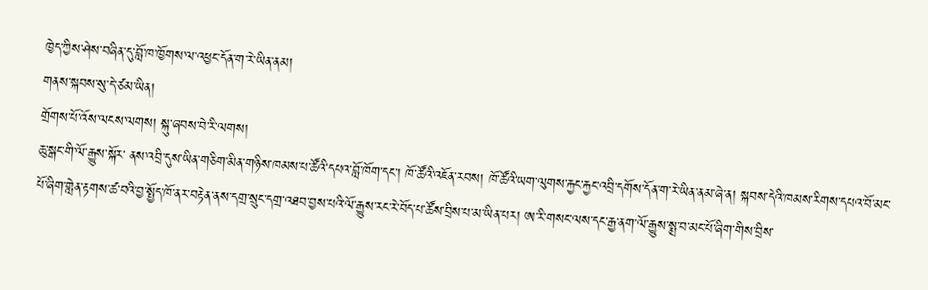ཁྱེད་ཀྱིས་ཤེས་བཞིན་དུ་བློ་ཁ་ཁྱོགས་ལ་འཕྱང་དོན་ག་རེ་ཡིན་ནམ།
གནས་སྐབས་སུ་དེ་ཙམ་ཡིན།
གྲོགས་པོ་འོས་ལངས་ལགས། སྐུ་ཞབས་བེ་རི་ལགས།
ཆུ་སྒང་གི་ལོ་རྒྱུས་སྐོར་ ནས་འབྲི་དུས་ཡིན་གཅིག་མིན་གཉིས་ཁམས་པ་ཚོའི་དཔའ་བློ་ཁོག་དང་། ཁོ་ཚོའི་འཇོན་རབས། ཁོ་ཚོའི་ཡག་ལུགས་རྐྱང་རྐྱང་འབྲི་དགོས་དོན་ག་རེ་ཡིན་ནམ་ཞེ་ན། སྐབས་དེའི་ཁམས་རིགས་དཔའ་བོ་མང་པོ་ཞིག་གླེན་རྟགས་ཚ་བའི་བྱ་སྤྱོད་ཁོ་ནར་བརྟེན་ནས་དགྲ་སྲུང་དགྲ་འཐབ་བྱས་པའི་ལོ་རྒྱུས་རང་རེ་བོད་པ་ཚོས་བྲིས་པ་མ་ཡིན་པར། ཨ་རི་གསང་ལས་དང་རྒྱ་ནག་ལོ་རྒྱུས་སྨྲ་བ་མང་པོ་ཞིག་གིས་བྲིས་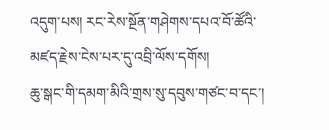འདུག་པས། རང་རེས་སྔོན་གཤེགས་དཔའ་བོ་ཚོའི་མཛད་རྗེས་ངེས་པར་དུ་འབྲི་ལོས་དགོས།
ཆུ་སྒང་གི་དམག་མིའི་གྲས་སུ་དབུས་གཙང་བ་དང་།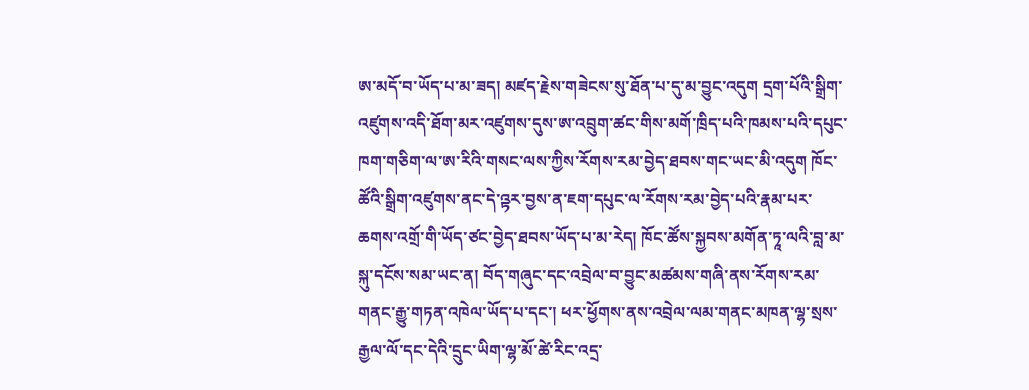ཨ་མདོ་བ་ཡོད་པ་མ་ཟད། མཛད་རྗེས་གཟེངས་སུ་ཐོན་པ་དུ་མ་བྱུང་འདུག དྲག་པོའི་སྒྲིག་འཛུགས་འདི་ཐོག་མར་འཛུགས་དུས་ཨ་འབྲུག་ཚང་གིས་མགོ་ཁྲིད་པའི་ཁམས་པའི་དཔུང་ཁག་གཅིག་ལ་ཨ་རིའི་གསང་ལས་ཀྱིས་རོགས་རམ་བྱེད་ཐབས་གང་ཡང་མི་འདུག ཁོང་ཚོའི་སྒྲིག་འཛུགས་ནང་དེ་འྟར་བྱས་ན་ཇག་དཔུང་ལ་རོགས་རམ་བྱེད་པའི་རྣམ་པར་ཆགས་འགྲོ་གི་ཡོད་ཙང་བྱེད་ཐབས་ཡོད་པ་མ་རེད། ཁོང་ཚོས་སྐྱབས་མགོན་ཏཱ་ལའི་བླ་མ་སྐུ་དངོས་སམ་ཡང་ན། བོད་གཞུང་དང་འབྲེལ་བ་བྱུང་མཚམས་གཞི་ནས་རོགས་རམ་གནང་རྒྱུ་གཏན་འཁེལ་ཡོད་པ་དང་། ཕར་ཕྱོགས་ནས་འབྲེལ་ལམ་གནང་མཁན་ལྷ་སྲས་རྒྱལ་ལོ་དང་དེའི་དྲུང་ཡིག་ལྷ་མོ་ཚེ་རིང་འདྲ་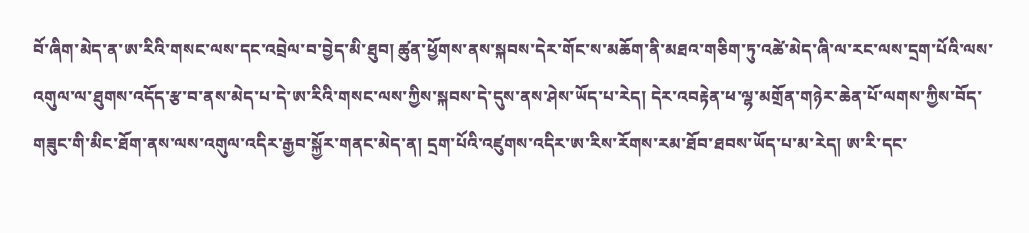བོ་ཞིག་མེད་ན་ཨ་རིའི་གསང་ལས་དང་འབྲེལ་བ་བྱེད་མི་ཐུབ། ཚུན་ཕྱོགས་ནས་སྐབས་དེར་གོང་ས་མཆོག་ནི་མཐའ་གཅིག་ཏུ་འཚེ་མེད་ཞི་ལ་རང་ལས་དྲག་པོའི་ལས་འགུལ་ལ་ཐུགས་འདོད་རྩ་བ་ནས་མེད་པ་དེ་ཨ་རིའི་གསང་ལས་ཀྱིས་སྐབས་དེ་དུས་ནས་ཤེས་ཡོད་པ་རེད། དེར་འབརྟེན་ཕ་ལྷ་མགྲོན་གཉེར་ཆེན་པོ་ལགས་ཀྱིས་བོད་གཟུང་གི་མིང་ཐོག་ནས་ལས་འགུལ་འདིར་རྒྱབ་སྐྱོར་གནང་མེད་ན། དྲག་པོའི་འཛུགས་འདིར་ཨ་རིས་རོགས་རམ་ཐོབ་ཐབས་ཡོད་པ་མ་རེད། ཨ་རི་དང་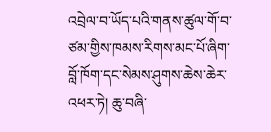འབྲེལ་བ་ཡོད་པའི་གནས་ཚུལ་གོ་བ་ཙམ་གྱིས་ཁམས་རིགས་མང་པོ་ཞིག་བློ་ཁོག་དང་སེམས་ཤུགས་ཆེས་ཆེར་འཕར་ཏེ། ཆུ་བཞི་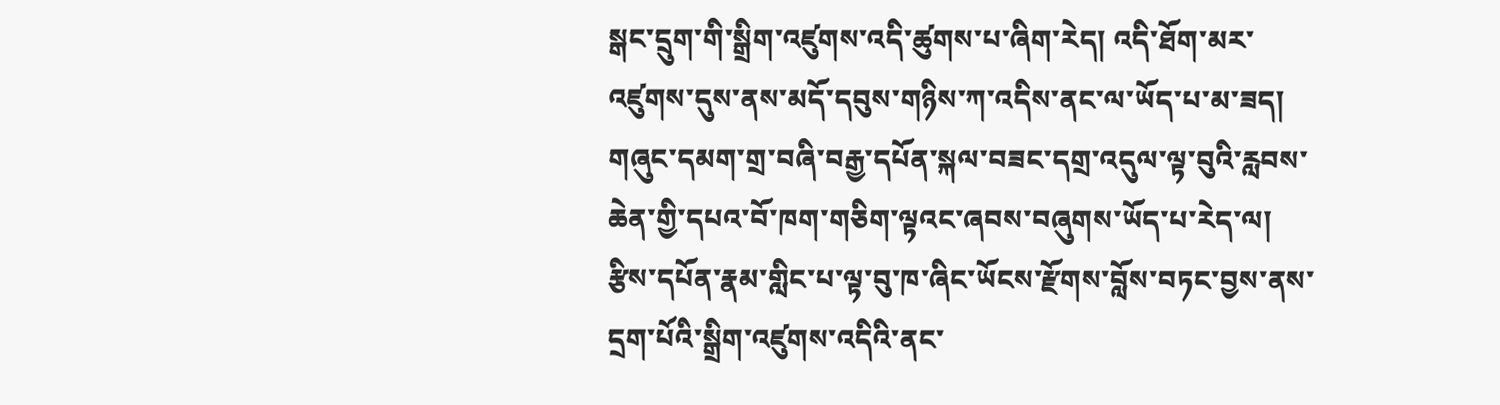སྒང་དྲུག་གི་སྒྲིག་འཛུགས་འདི་ཚུགས་པ་ཞིག་རེད། འདི་ཐོག་མར་འཛུགས་དུས་ནས་མདོ་དབུས་གཉིས་ཀ་འདིས་ནང་ལ་ཡོད་པ་མ་ཟད། གཞུང་དམག་གྲ་བཞི་བརྒྱ་དཔོན་སྐལ་བཟང་དགྲ་འདུལ་ལྟ་བུའི་རླབས་ཆེན་གྱི་དཔའ་བོ་ཁག་གཅིག་ལྟའང་ཞབས་བཞུགས་ཡོད་པ་རེད་ལ། རྩིས་དཔོན་རྣམ་གླིང་པ་ལྟ་བུ་ཁ་ཞིང་ཡོངས་རྫོགས་བློས་བཏང་བྱས་ནས་དྲག་པོའི་སྒྲིག་འཛུགས་འདིའི་ནང་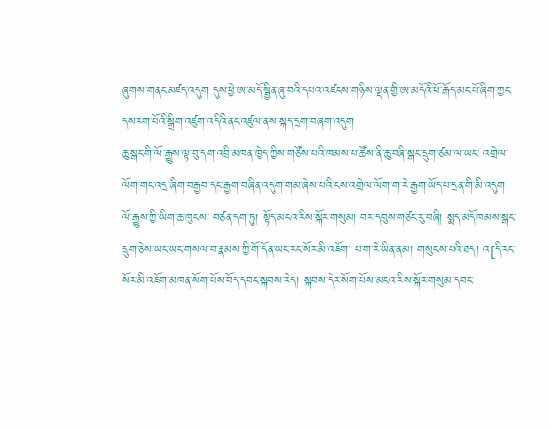ཞུགས་གནང་མཛད་འདུག དུས་ཕྱེ་ཨ་མདོ་སྦྱིན་ཞུ་བའི་དཔའ་འཛངས་གཉིས་ལྡན་གྱི་ཨ་མདོའི་ཕོ་རྒོད་མང་པོ་ཞིག་ཀྱང་དསརག་པོའི་སྒྲིག་འཛུག་འདིའི་ནང་འཛུལ་ནས་སྐད་དྲག་བཞག་འདུག
ཆུ་སྒང་གི་ལོ་རྒྱུས་ལྟ་བུ་དག་འབྲི་མཁན་ཁྱེད་ཀྱིས་གཙོས་པའི་ཁམས་པ་ཚོས་ནི་ཆུ་བཞི་སྒང་དྲུག་ཙམ་ལ་ཡང་ འགྲེལ་ལོག་གང་འདྲ་ཞིག་བརྒྱབ་དང་རྒྱག་བཞིན་འདུག་གམ་ཞེས་པའི་ངས་འགྲེལ་ལོག་ག་རེ་རྒྱག་ཡོད་པ་དྲན་གི་མི་འདུག
ལོ་རྒྱུས་ཀྱི་ཡིག་ཆ་ཁུངས་ བཙན་དག་ཏུ། སྟོད་མངའ་རིས་སྐོར་གསུམ། བར་དབུས་གཙང་རུ་བཞི། སྨད་མདོ་ཁམས་སྒང་དྲུག་ཅེས་ཡང་ཡང་གསལ་བ་རྣམས་ཀྱི་གོ་དོན་ཡང་རང་སོར་མི་འཇོག་ པ་ག་རེ་ཡིན་ནམ། གསུངས་པའི་ཐད། འ[དི་རང་སོར་མི་འཇོག་མཁན་སོག་པོས་བོད་དབང་སྐབས་རེད། སྐབས་དེར་སོག་པོས་མངའ་རིས་སྐོར་གསུམ་དབང་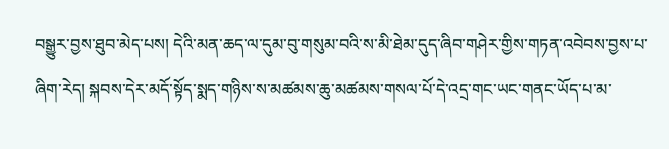བསྒྱུར་བྱས་ཐུབ་མེད་པས། དེའི་མན་ཆད་ལ་དུམ་བུ་གསུམ་བའི་ས་མི་ཐེམ་དུད་ཞིབ་གཤེར་གྱིས་གཏན་འབེབས་བྱས་པ་ཞིག་རེད། སྐབས་དེར་མདོ་སྟོད་སྨད་གཉིས་ས་མཚམས་ཆུ་མཚམས་གསལ་པོ་དེ་འདྲ་གང་ཡང་གནང་ཡོད་པ་མ་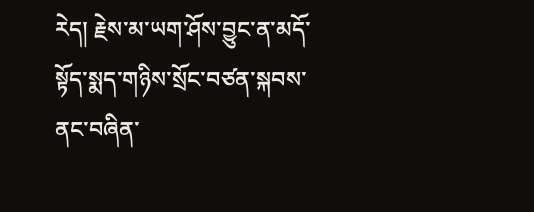རེད། རྗེས་མ་ཡག་ཤོས་བྱུང་ན་མདོ་སྟོད་སྨད་གཉིས་སྲོང་བཙན་སྐབས་ ནང་བཞིན་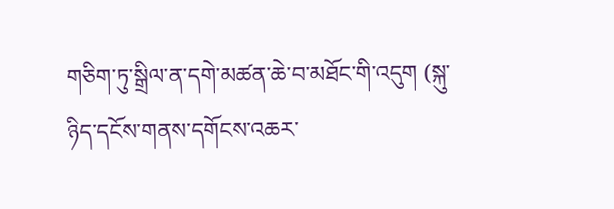གཅིག་ཏུ་སྒྲིལ་ན་དགེ་མཚན་ཆེ་བ་མཐོང་གི་འདུག (སྐུ་ཉིད་དངོས་གནས་དགོངས་འཆར་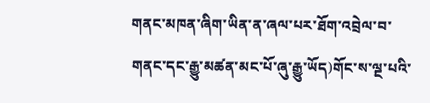གནང་མཁན་ཞིག་ཡིན་ན་ཞལ་པར་ཐོག་འབྲེལ་བ་གནང་དང་རྒྱུ་མཚན་མང་པོ་ཞུ་རྒྱུ་ཡོད)གོང་ས་ལྔ་པའི་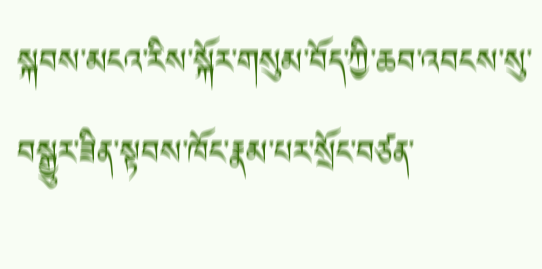སྐབས་མངའ་རིས་སྐོར་གསུམ་བོད་ཀྱི་ཆབ་འབངས་སུ་བསྒྱུར་ཟིན་སྟབས་ཁོང་རྣམ་པར་སྲོང་བཙན་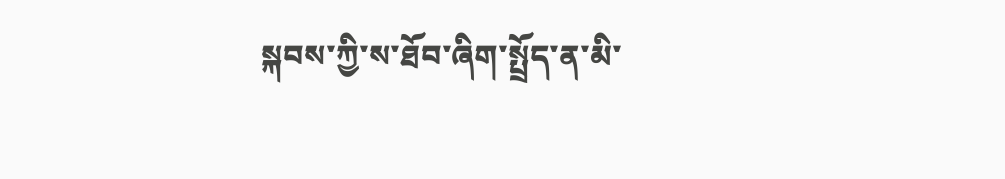སྐབས་ཀྱི་ས་ཐོབ་ཞིག་སྤྲོད་ན་མི་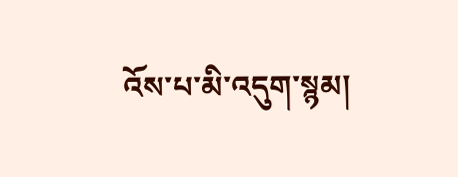འོས་པ་མི་འདུག་སྙམ།